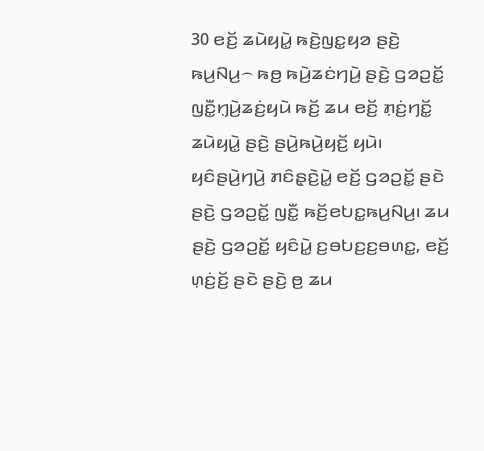30 ꤕꤢꤩ꤬ ꤘꤣꤧꤟꤣꤧ꤭ ꤒꤢꤧ꤬ꤜꤢ꤭ꤟꤤ ꤔꤢꤧ꤬ ꤒꤣ꤬ꤡꤣ꤬꤮ ꤒꤥ꤬ ꤒꤣꤧ꤬ꤘꤢꤦꤚꤣꤧ꤬ ꤔꤢꤧ꤬ ꤞꤤꤑꤢꤩ꤭ ꤜꤢꤪ꤭ꤚ꤫ꤣꤧ꤬ꤘꤢꤦ꤬ꤟꤣꤧ ꤒꤢꤩ꤬ ꤘꤣ ꤕꤢꤩ꤬ ꤊ꤫ꤢꤦ꤬ꤚꤢꤩ꤭ ꤘꤣꤧꤟꤣꤧ꤭ ꤔꤢꤧ꤬ ꤔꤣꤧ꤬ꤒꤣꤧ꤬ꤟꤢꤩ꤬ ꤟꤣꤧ꤯ ꤟꤢꤨꤔꤣꤧ꤬ꤚꤣꤧ꤬ ꤊꤢꤨꤔ꤫ꤢꤧ꤬ꤣꤧ꤭ ꤕꤢꤩ꤬ ꤞꤤꤑꤢꤩ꤭ ꤔꤢꤧ ꤔꤢꤧ꤬ ꤞꤤꤑꤢꤩ꤭ ꤜꤢꤪ꤭ ꤒꤢꤩ꤬ꤕꤝꤢ꤭ꤒꤣ꤬ꤡꤣ꤬꤯ ꤘꤣ ꤔꤢꤧ꤬ ꤞꤤꤑꤢꤩ꤭ ꤟꤢꤨꤣꤧ꤭ ꤢ꤬ꤋꤝꤢ꤬ꤢ꤬ꤋꤛꤢ꤭, ꤕꤢꤩ꤬ ꤛ꤫ꤢꤦ꤬ꤢꤩ꤬ ꤔꤢꤧ ꤔꤢꤧ꤬ ꤥ꤬ ꤘꤣ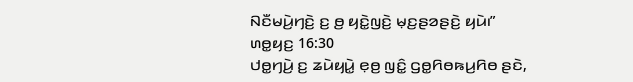ꤡꤢꤪꤗꤣꤧ꤬ꤚꤢꤧ꤬ ꤢ꤬ ꤥ꤬ ꤟꤢꤧ꤭ꤜꤢꤧ꤬ ꤗ꤫ꤢ꤬ꤔꤤꤔꤢꤧ꤬ ꤟꤣꤧ꤯”
ꤛꤥ꤭ꤟꤢ꤬ 16:30
ꤓꤥ꤭ꤚꤣꤧ꤬ ꤢ꤬ ꤘꤣꤧꤟꤣꤧ꤭ ꤕ꤫ꤥ꤬ ꤜꤢꤨ꤭ ꤞꤥ꤭ꤖꤥꤒꤣ꤬ꤖꤥ ꤔꤢꤧ,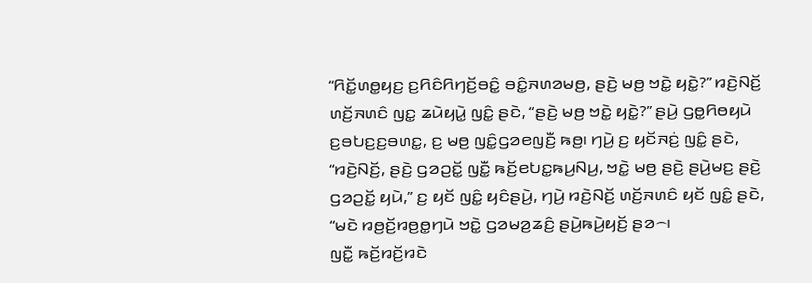“ꤖꤢꤩ꤭ꤛꤥ꤭ꤟꤢ꤬ ꤢ꤬ꤖꤢꤨꤖꤚꤢꤩ꤬ꤋꤢꤨ꤭ ꤋꤢꤨ꤭ꤏꤛꤤꤗꤥ꤬, ꤔꤢꤧ꤬ ꤗꤥ꤬ ꤠꤢꤧ꤭ ꤟꤢꤧ꤭?” ꤙꤢꤧ꤬ꤡꤢꤩ꤬ ꤛꤢꤩ꤬ꤏꤛꤢꤨ ꤜꤢ꤭ ꤘꤣꤧꤟꤣꤧ꤭ ꤜꤢꤨ꤭ ꤔꤢꤧ, “ꤔꤢꤧ꤬ ꤗꤥ꤬ ꤠꤢꤧ꤭ ꤟꤢꤧ꤭?” ꤔꤣꤧ꤬ ꤞꤥ꤭ꤖꤥꤟꤣꤧ ꤢ꤬ꤋꤝꤢ꤬ꤢ꤬ꤋꤛꤢ꤭, ꤢ꤬ ꤗꤥ꤬ ꤜꤢꤨ꤭ꤞꤤꤕꤜꤢꤪ꤬ ꤒꤥ꤬꤯ ꤚꤣꤧ꤬ ꤢ꤬ ꤟꤢꤩꤏꤢꤦ꤬ ꤜꤢꤨ꤭ ꤔꤢꤧ, “ꤙꤢꤧ꤬ꤡꤢꤩ꤬, ꤔꤢꤧ꤬ ꤞꤤꤑꤢꤩ꤭ ꤜꤢꤪ꤭ ꤒꤢꤩ꤬ꤕꤝꤢ꤭ꤒꤣ꤬ꤡꤣ꤬, ꤠꤢꤧ꤭ ꤗꤥ꤬ ꤔꤢꤧ꤬ ꤔꤣꤧ꤬ꤗꤢ꤬ ꤔꤢꤧ꤬ ꤞꤤꤑꤢꤩ꤭ ꤟꤣꤧ,” ꤢ꤬ ꤟꤢꤩ ꤜꤢꤨ꤭ ꤟꤢꤨꤔꤣꤧ꤬, ꤚꤣꤧ꤬ ꤙꤢꤧ꤬ꤡꤢꤩ꤬ ꤛꤢꤩ꤬ꤏꤛꤢꤨ ꤟꤢꤩ ꤜꤢꤨ꤭ ꤔꤢꤧ, “ꤗꤢꤧ ꤙꤥ꤬ꤢꤩ꤬ꤙꤥ꤬ꤥ꤭ꤚꤣꤧ ꤠꤢꤧ꤭ ꤞꤤꤗꤤ꤬ꤘꤢꤨ꤬ ꤔꤣꤧ꤬ꤒꤣꤧ꤬ꤟꤢꤩ꤬ ꤔꤤ꤮꤯
ꤜꤢꤪ꤭ ꤒꤢꤩ꤬ꤙꤢꤩ꤬ꤙꤢꤧ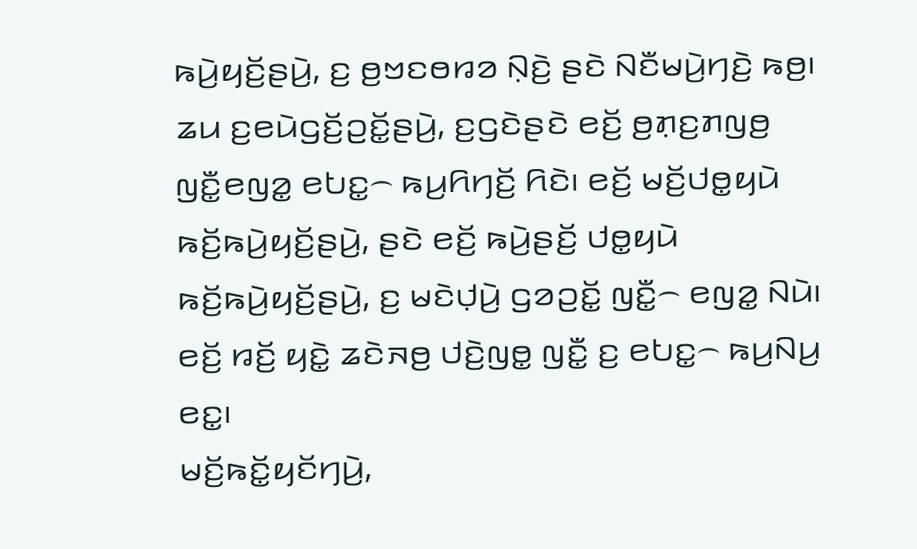ꤒꤣꤧ꤬ꤟꤢꤩ꤬ꤔꤣꤧ꤬, ꤢ꤬ ꤥ꤬ꤠꤢꤥꤙꤤ ꤡ꤫ꤢꤧ꤬ ꤔꤢꤧ ꤡꤢꤪꤗꤣꤧ꤬ꤚꤢꤧ꤬ ꤒꤥ꤬꤯ ꤘꤣ ꤢ꤬ꤕꤣꤧꤞꤢꤩ꤬ꤑꤢꤩ꤭ꤔꤣꤧ꤬, ꤢ꤬ꤞꤢꤧꤔꤢꤧ ꤕꤢꤩ꤬ ꤥ꤬ꤊ꤫ꤢ꤬ꤊꤜꤥ꤬ ꤜꤢꤪ꤭ꤕꤜꤤ꤭ ꤕꤝꤢ꤭꤮ ꤒꤣ꤬ꤖꤚꤢꤩ꤬ ꤖꤢꤧ꤯ ꤕꤢꤩ꤬ ꤗꤢꤩ꤬ꤓꤥ꤭ꤟꤣꤧ ꤒꤢꤩ꤬ꤒꤣꤧ꤬ꤟꤢꤩ꤬ꤔꤣꤧ꤬, ꤔꤢꤧ ꤕꤢꤩ꤬ ꤒꤣꤧ꤬ꤔꤢꤩ꤬ ꤓꤥ꤭ꤟꤣꤧ ꤒꤢꤩ꤬ꤒꤣꤧ꤬ꤟꤢꤩ꤬ꤔꤣꤧ꤬, ꤢ꤬ ꤗꤢꤧꤓ꤫ꤣꤧ꤬ ꤞꤤꤑꤢꤩ꤭ ꤜꤢꤪ꤭꤮ ꤕꤜꤤ꤭ ꤡꤣꤧ꤯ ꤕꤢꤩ꤬ ꤙꤢꤩ꤬ ꤟꤢꤧ꤭ ꤘꤢꤧꤏꤥ꤬ ꤓꤢꤧ꤬ꤜꤥ꤭ ꤜꤢꤪ꤭ ꤢ꤬ ꤕꤝꤢ꤭꤮ ꤒꤣ꤬ꤡꤣ꤬ ꤕꤢ꤭꤯
ꤗꤢꤩ꤬ꤒꤢꤩ꤭ꤟꤢꤩꤚꤣꤧ꤬,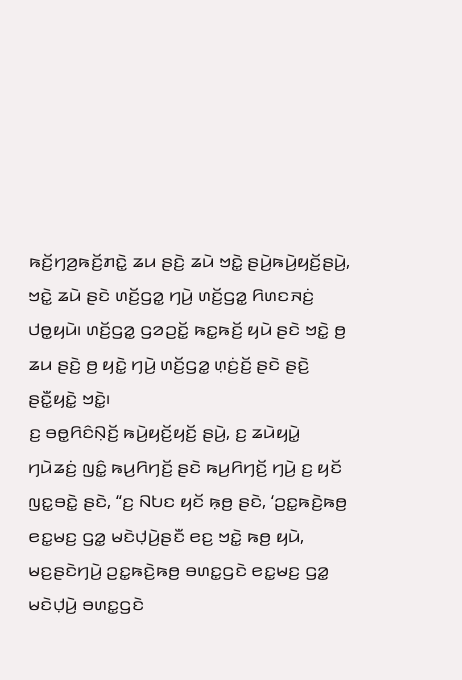ꤒꤢꤩ꤬ꤚꤤ꤬ꤒꤢꤩ꤬ꤊꤢꤧ꤭ ꤘꤣ ꤔꤢꤧ꤬ ꤘꤣꤧ ꤠꤢꤧ꤭ ꤔꤣꤧ꤬ꤒꤣꤧ꤬ꤟꤢꤩ꤬ꤔꤣꤧ꤬, ꤠꤢꤧ꤭ ꤘꤣꤧ ꤔꤢꤧ ꤛꤢꤩ꤬ꤞꤤ꤭ ꤚꤣꤧ꤬ ꤛꤢꤩ꤬ꤞꤤ꤭ ꤖꤛꤢꤏꤢꤦ꤬ ꤓꤥ꤭ꤟꤣꤧ꤯ ꤛꤢꤩ꤬ꤞꤤ꤭ ꤞꤤꤑꤢꤩ꤭ ꤒꤢ꤭ꤒꤢꤩ꤬ ꤟꤣꤧ ꤔꤢꤧ ꤠꤢꤧ꤭ ꤥ꤬ ꤘꤣ ꤔꤢꤧ꤬ ꤥ꤬ ꤟꤢꤧ꤭ ꤚꤣꤧ꤬ ꤛꤢꤩ꤬ꤞꤤ꤭ ꤛ꤫ꤢꤦ꤬ꤢꤩ꤬ ꤔꤢꤧ ꤔꤢꤧ꤬ ꤔꤢꤪ꤭ꤟꤢꤧ꤭ ꤠꤢꤧ꤭꤯
ꤢ꤬ ꤋꤥ꤭ꤖꤢꤨꤡ꤫ꤢꤩ꤬ ꤒꤣꤧ꤬ꤟꤢꤩ꤬ꤟꤢꤩ꤬ ꤔꤣꤧ꤬, ꤢ꤬ ꤘꤣꤧꤟꤣꤧ꤭ ꤚꤣꤧꤘꤢꤦ꤬ ꤜꤢꤨ꤭ ꤒꤣ꤬ꤖꤚꤢꤩ꤬ ꤔꤢꤧ ꤒꤣ꤬ꤖꤚꤢꤩ꤬ ꤚꤣꤧ꤬ ꤢ꤬ ꤟꤢꤩ ꤜꤢ꤭ꤋꤢꤧ꤭ ꤔꤢꤧ, “ꤢ꤬ ꤡꤝꤢ ꤟꤢꤩ ꤒ꤫ꤥ꤬ ꤔꤢꤧ, ‘ꤑꤢ꤭ꤒꤢꤧ꤬ꤒꤥ꤬ ꤕꤢ꤭ꤗꤢ꤬ ꤞꤤ꤭ ꤗꤢꤧꤓ꤫ꤣꤧ꤬ꤔꤢꤪ ꤕꤢ꤬ ꤠꤢꤧ꤭ ꤒꤥ꤬ ꤟꤣꤧ, ꤗꤢ꤬ꤔꤢꤧꤚꤣꤧ꤬ ꤑꤢ꤭ꤒꤢꤧ꤬ꤒꤥ꤬ ꤋꤛꤢ꤭ꤞꤢꤧ ꤕꤢ꤭ꤗꤢ꤬ ꤞꤤ꤭ ꤗꤢꤧꤓ꤫ꤣꤧ꤬ ꤋꤛꤢ꤭ꤞꤢꤧ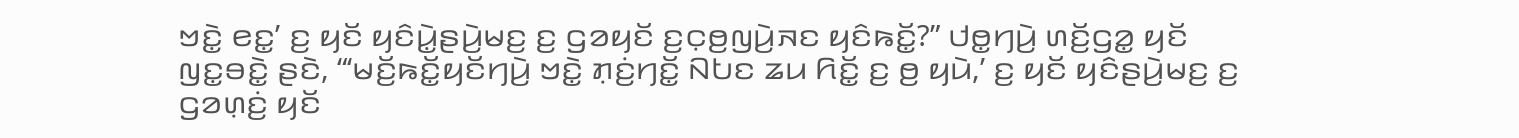ꤠꤢꤧ꤭ ꤕꤢ꤭’ ꤢ꤬ ꤟꤢꤩ ꤟꤢꤨꤣꤧ꤭ꤔꤣꤧ꤬ꤗꤢ꤬ ꤢ꤬ ꤞꤤꤟꤢꤩ ꤢ꤬ꤍ꤫ꤥ꤬ꤜꤣꤧ꤬ꤏꤢ ꤟꤢꤨꤒꤢꤩ꤭?” ꤓꤥ꤭ꤚꤣꤧ꤬ ꤛꤢꤩ꤬ꤞꤤ꤭ ꤟꤢꤩ ꤜꤢ꤭ꤋꤢꤧ꤭ ꤔꤢꤧ, “‘ꤗꤢꤩ꤬ꤒꤢꤩ꤭ꤟꤢꤩꤚꤣꤧ꤬ ꤠꤢꤧ꤭ ꤊ꤫ꤢꤦ꤬ꤚꤢꤩ꤭ ꤡꤝꤢ ꤘꤣ ꤖꤢꤩ꤭ ꤢ꤬ ꤥ꤬ ꤟꤣꤧ,’ ꤢ꤬ ꤟꤢꤩ ꤟꤢꤨꤔꤣꤧ꤬ꤗꤢ꤬ ꤢ꤬ ꤞꤤꤛ꤫ꤢꤦ꤬ ꤟꤢꤩ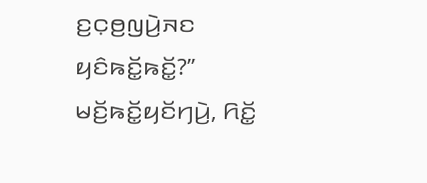ꤢ꤬ꤍ꤫ꤥ꤬ꤜꤣꤧ꤬ꤏꤢ ꤟꤢꤨꤒꤢꤩ꤭ꤒꤢꤩ꤭?”
ꤗꤢꤩ꤬ꤒꤢꤩ꤭ꤟꤢꤩꤚꤣꤧ꤬, ꤖꤢꤩ꤭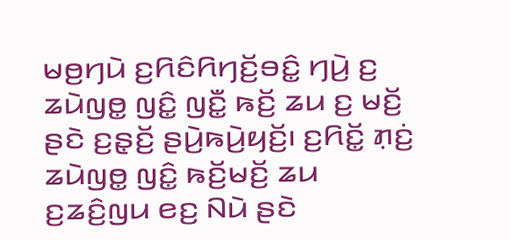ꤗꤥ꤬ꤚꤣꤧ ꤢ꤬ꤖꤢꤨꤖꤚꤢꤩ꤬ꤋꤢꤨ꤭ ꤚꤣꤧ꤬ ꤢ꤬ ꤘꤣꤧꤜꤥ꤭ ꤜꤢꤨ꤭ ꤜꤢꤪ꤭ ꤒꤢꤩ꤬ ꤘꤣ ꤢ꤬ ꤗꤢꤩ꤬ ꤔꤢꤧ ꤢ꤬ꤔ꤫ꤢꤩ꤬ ꤔꤣꤧ꤬ꤒꤣꤧ꤬ꤟꤢꤩ꤬꤯ ꤢ꤬ꤖꤢꤩ꤭ ꤊ꤫ꤢꤦ꤬ ꤘꤣꤧꤜꤥ꤭ ꤜꤢꤨ꤭ ꤒꤢꤩ꤬ꤗꤢꤩ꤬ ꤘꤣ ꤢ꤬ꤘꤢꤨ꤬ꤜꤣ ꤕꤢ꤬ ꤡꤣꤧ ꤔꤢꤧ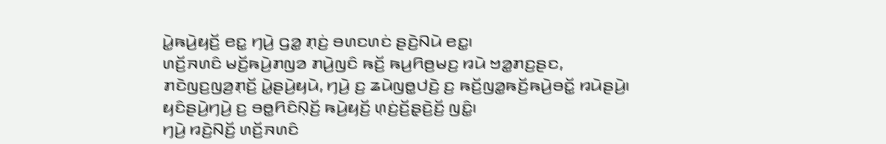ꤣꤧ꤭ꤒꤣꤧ꤬ꤟꤢꤩ꤬ ꤕꤢ꤭ ꤚꤣꤧ꤬ ꤞꤤ꤭ ꤊ꤫ꤢꤦ꤬ ꤋꤛꤢꤛꤢꤦ ꤔꤢꤧ꤬ꤡꤣꤧ ꤕꤢ꤭꤯
ꤛꤢꤩ꤬ꤏꤛꤢꤨ ꤗꤢꤩ꤬ꤒꤣꤧ꤬ꤊꤜꤤ ꤊꤣꤧ꤬ꤜꤢꤨ ꤒꤢꤩ꤬ ꤒꤣ꤬ꤖꤥ꤬ꤗꤢ꤬ ꤙꤣꤧ ꤠꤤ꤭ꤊꤢ꤬ꤔꤢ, ꤊꤢꤧꤜꤢ꤬ꤜꤤ꤬ꤊ꤫ꤢꤩ꤬ ꤣꤧ꤭ꤔꤣꤧ꤬ꤟꤣꤧ, ꤚꤣꤧ꤬ ꤢ꤬ ꤘꤣꤧꤜꤥ꤭ꤓꤢꤧ꤬ ꤢ꤬ ꤒꤢꤩ꤬ꤜꤤ꤭ꤒꤢꤩ꤬ꤒꤣꤧ꤬ꤋꤢꤩ꤭ ꤙꤣꤧꤔꤣꤧ꤬꤯ ꤟꤢꤨꤔꤣꤧ꤬ꤚꤣꤧ꤬ ꤢ꤬ ꤋꤥ꤭ꤖꤢꤨꤡ꤫ꤢꤩ꤬ ꤒꤣꤧ꤬ꤟꤢꤩ꤬ ꤛ꤫ꤢꤦ꤬ꤢꤩ꤬ꤔ꤫ꤢꤧ꤬ꤢꤩ꤬ ꤜꤢꤨ꤭꤯
ꤚꤣꤧ꤬ ꤙꤢꤧ꤬ꤡꤢꤩ꤬ ꤛꤢꤩ꤬ꤏꤛꤢꤨ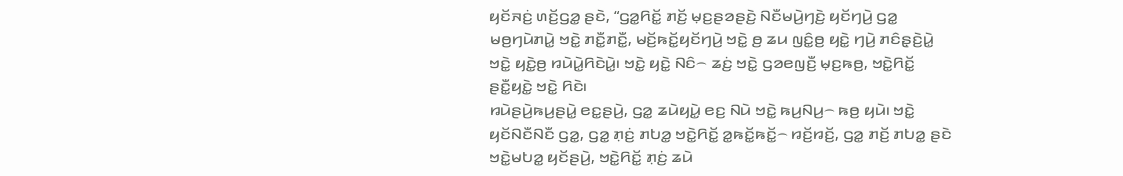ꤟꤢꤩꤏꤢꤦ꤬ ꤛꤢꤩ꤬ꤞꤤ꤭ ꤔꤢꤧ, “ꤞꤤ꤭ꤖꤢꤩ꤭ ꤊꤢꤩ꤬ ꤗ꤫ꤢ꤬ꤔꤤꤔꤢꤧ꤬ ꤡꤢꤪꤗꤣꤧ꤬ꤚꤢꤧ꤬ ꤟꤢꤩꤚꤣꤧ꤬ ꤞꤤ꤭ ꤗꤥ꤬ꤚꤣꤧꤊꤣꤧ꤭ ꤠꤢꤧ꤭ ꤊꤢꤪ꤭ꤊꤢꤪ꤭, ꤗꤢꤩ꤬ꤒꤢꤩ꤭ꤟꤢꤩꤚꤣꤧ꤬ ꤠꤢꤧ꤭ ꤥ꤬ ꤘꤣ ꤜꤢꤨ꤭ꤥ꤬ ꤟꤢꤧ꤭ ꤚꤣꤧ꤬ ꤊꤢꤨꤔ꤫ꤢꤧ꤬ꤣꤧ꤭ ꤠꤢꤧ꤭ ꤟꤢꤧ꤭ꤥ꤬ ꤙꤣꤧꤣꤧ꤭ꤖꤢꤧꤣꤧ꤭꤯ ꤠꤢꤧ꤭ ꤟꤢꤧ꤭ ꤡꤢꤨ꤮ ꤘꤢꤦ꤬ ꤠꤢꤧ꤭ ꤞꤤꤕꤜꤢꤪ꤬ ꤗ꤫ꤢ꤬ꤒꤥ꤬, ꤠꤢꤧ꤭ꤖꤢꤩ꤭ ꤔꤢꤪ꤭ꤟꤢꤧ꤭ ꤠꤢꤧ꤭ ꤖꤢꤧ꤯
ꤙꤣꤧꤔꤣꤧ꤬ꤒꤣ꤬ꤔꤣꤧ꤭ ꤕꤢ꤭ꤔꤣꤧ꤬, ꤞꤤ꤭ ꤘꤣꤧꤟꤣꤧ꤭ ꤕꤢ꤬ ꤡꤣꤧ ꤠꤢꤧ꤭ ꤒꤣ꤬ꤡꤣ꤬꤮ ꤒꤥ꤬ ꤟꤣꤧ꤯ ꤠꤢꤧ꤭ ꤟꤢꤩꤡꤢꤪꤡꤢꤪ ꤞꤤ꤭, ꤞꤤ꤭ ꤊ꤫ꤢꤦ꤬ ꤊꤝꤤ꤭ ꤠꤢꤧ꤭ꤖꤢꤩ꤭ ꤤ꤭ꤒꤢꤩ꤭ꤒꤢꤩ꤭꤮ ꤙꤢꤩ꤬ꤙꤢꤩ꤬, ꤞꤤ꤭ ꤊꤢꤩ꤬ ꤊꤝꤤ꤭ ꤔꤢꤧ ꤠꤢꤧ꤭ꤗꤝꤤ꤭ ꤟꤢꤩꤔꤣꤧ꤬, ꤠꤢꤧ꤭ꤖꤢꤩ꤭ ꤊ꤫ꤢꤦ꤬ ꤘꤣꤧ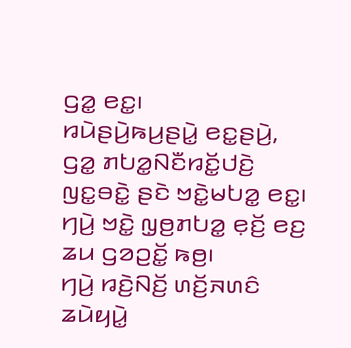ꤞꤤ꤭ ꤕꤢ꤭꤯
ꤙꤣꤧꤔꤣꤧ꤬ꤒꤣ꤬ꤔꤣꤧ꤭ ꤕꤢ꤭ꤔꤣꤧ꤬, ꤞꤤ꤭ ꤊꤝꤤ꤭ꤡꤢꤪꤙꤢꤩ꤭ꤓꤢꤧ꤬ ꤜꤢ꤭ꤋꤢꤧ꤭ ꤔꤢꤧ ꤠꤢꤧ꤭ꤗꤝꤤ꤭ ꤕꤢ꤭꤯ ꤚꤣꤧ꤬ ꤠꤢꤧ꤭ ꤜ꤫ꤥ꤬ꤊꤝꤤ꤭ ꤕ꤫ꤢꤩ꤬ ꤕꤢ꤬ ꤘꤣ ꤞꤤꤑꤢꤩ꤭ ꤒꤥ꤬꤯
ꤚꤣꤧ꤬ ꤙꤢꤧ꤬ꤡꤢꤩ꤬ ꤛꤢꤩ꤬ꤏꤛꤢꤨ ꤘꤣꤧꤟꤣꤧ꤭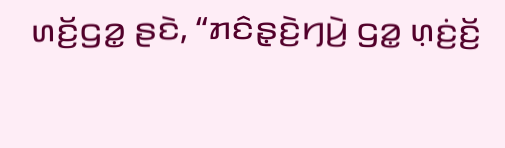ꤛꤢꤩ꤬ꤞꤤ꤭ ꤔꤢꤧ, “ꤊꤢꤨꤔ꤫ꤢꤧ꤬ꤚꤣꤧ꤬ ꤞꤤ꤭ ꤛ꤫ꤢꤦ꤬ꤢꤩ꤬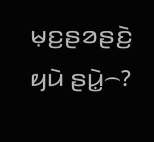ꤗ꤫ꤢ꤬ꤔꤤꤔꤢꤧ꤬ ꤟꤣꤧ ꤔꤣꤧ꤭꤮?